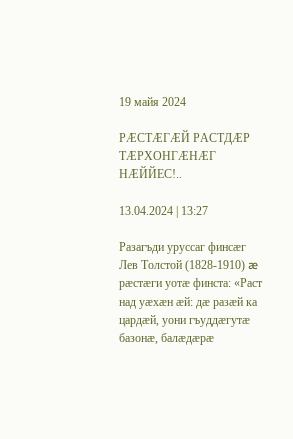19 майя 2024

РÆСТÆГÆЙ РАСТДÆР ТÆРХОНГÆНÆГ НÆЙЙЕС!..

13.04.2024 | 13:27

Разагъди уруссаг финсæг Лев Толстой (1828-1910) æ рæстæги уотæ финста: «Раст над уæхæн æй: дæ разæй ка цардæй, уони гъуддæгутæ базонæ, балæдæрæ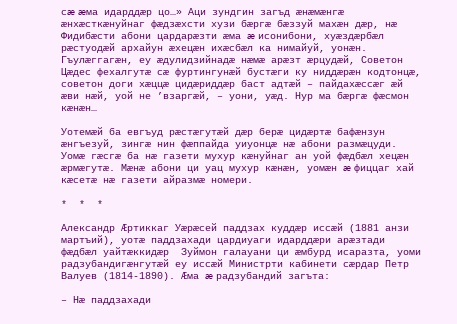сæ æма идарддæр цо…» Аци зундгин загъд æнæмæнгæ æнхæсткæнуйнаг фæдзæхсти хузи бæргæ бæззуй махæн дæр, нæ Фидибæсти абони цардарæзти æма æ исонибони, хуæздæрбæл рæстуодæй архайун æхецæн ихæсбæл ка нимайуй, уонæн. Гъулæггагæн, еу æдулидзийнадæ нæмæ арæзт æрцудæй, Советон Цæдес фехалгутæ сæ фуртингунæй бустæги ку ниддæрæн кодтонцæ, советон доги хæццæ цидæриддæр баст адтæй – пайдахæссæг æй æви нæй, уой не ’взаргæй, – уони, уæд. Нур ма бæргæ фæсмон кæнæн…

Уотемæй ба евгъуд рæстæгутæй дæр берæ цидæртæ бафæнзун æнгъезуй, зингæ нин фæппайда уиуонцæ нæ абони размæцуди. Уомæ гæсгæ ба нæ газети мухур кæнуйнаг ан уой фæдбæл хецæн æрмæгутæ. Мæнæ абони ци уац мухур кæнæн, уомæн æ фиццаг хай кæсетæ нæ газети айразмæ номери.

*  *  *

Александр Æртиккаг Уæрæсей паддзах куддæр иссæй (1881 анзи мартъий), уотæ паддзахади цардиуаги идарддæри арæзтади фæдбæл уайтæккидæр  Зуймон галауани ци æмбурд исаразта, уоми радзубандигæнгутæй еу иссæй Министрти кабинети сæрдар Петр Валуев (1814-1890). Æма æ радзубандий загъта:

– Нæ паддзахади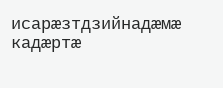исарæзтдзийнадæмæ кадæртæ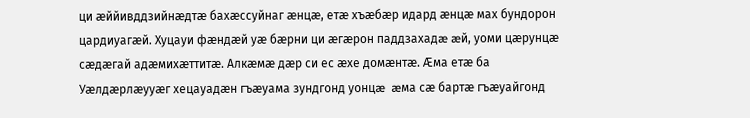ци æййивддзийнæдтæ бахæссуйнаг æнцæ, етæ хъæбæр идард æнцæ мах бундорон цардиуагæй. Хуцауи фæндæй уæ бæрни ци æгæрон паддзахадæ æй, уоми цæрунцæ сæдæгай адæмихæттитæ. Алкæмæ дæр си ес æхе домæнтæ. Æма етæ ба Уæлдæрлæууæг хецауадæн гъæуама зундгонд уонцæ  æма сæ бартæ гъæуайгонд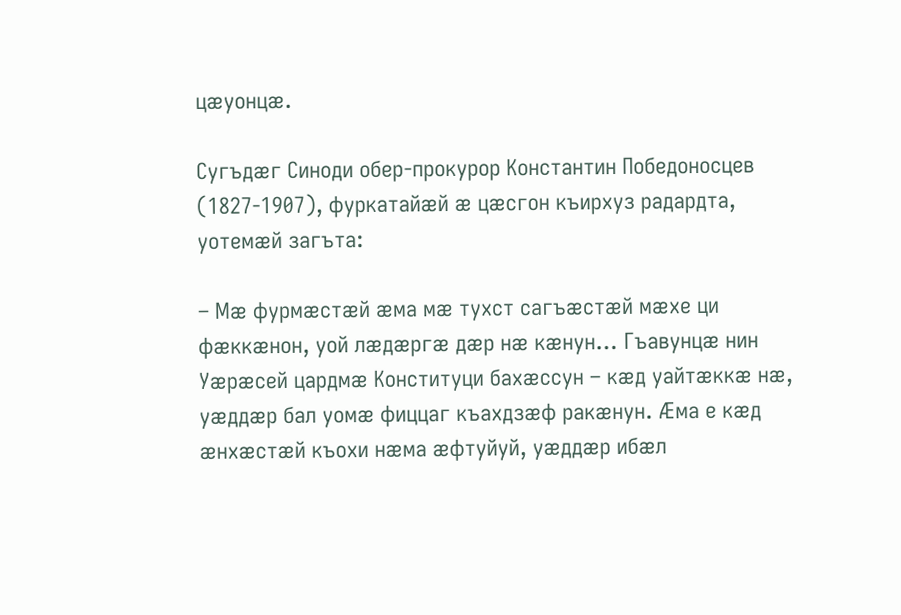цæуонцæ.

Сугъдæг Синоди обер-прокурор Константин Победоносцев (1827-1907), фуркатайæй æ цæсгон къирхуз радардта, уотемæй загъта:

– Мæ фурмæстæй æма мæ тухст сагъæстæй мæхе ци фæккæнон, уой лæдæргæ дæр нæ кæнун… Гъавунцæ нин Уæрæсей цардмæ Конституци бахæссун – кæд уайтæккæ нæ, уæддæр бал уомæ фиццаг къахдзæф ракæнун. Æма е кæд æнхæстæй къохи нæма æфтуйуй, уæддæр ибæл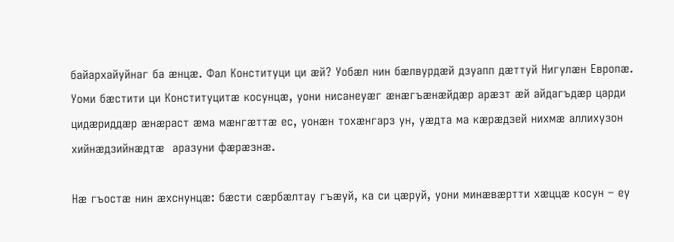байархайуйнаг ба æнцæ. Фал Конституци ци æй? Уобæл нин бæлвурдæй дзуапп дæттуй Нигулæн Европæ. Уоми бæстити ци Конституцитæ косунцæ, уони нисанеуæг æнæгъæнæйдæр арæзт æй айдагъдæр царди цидæриддæр æнæраст æма мæнгæттæ ес, уонæн тохæнгарз ун, уæдта ма кæрæдзей нихмæ аллихузон хийнæдзийнæдтæ  аразуни фæрæзнæ.

Нæ гъостæ нин æхснунцæ: бæсти сæрбæлтау гъæуй, ка си цæруй, уони минæвæртти хæццæ косун – еу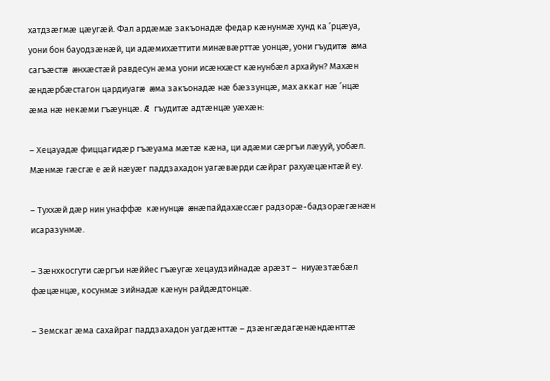хатдзæгмæ цæугæй. Фал ардæмæ закъонадæ федар кæнунмæ хунд ка ’рцæуа, уони бон бауодзæнæй, ци адæмихæттити минæвæрттæ уонцæ, уони гъудитæ æма сагъæстæ æнхæстæй равдесун æма уони исæнхæст кæнунбæл архайун? Махæн æндæрбæстагон цардиуагæ æма закъонадæ нæ бæззунцæ, мах аккаг нæ ’нцæ æма нæ некæми гъæунцæ. Æ гъудитæ адтæнцæ уæхæн:

– Хецауадæ фиццагидæр гъæуама мæтæ кæна, ци адæми сæргъи лæууй, уобæл. Мæнмæ гæсгæ е æй нæуæг паддзахадон уагæвæрди сæйраг рахуæцæнтæй еу.

– Туххæй дæр нин унаффæ  кæнунцæ æнæпайдахæссæг радзорæ-бадзорæгæнæн исаразунмæ.

– Зæнхкосгути сæргъи нæййес гъæугæ хецаудзийнадæ арæзт –  ниуæзтæбæл фæцæнцæ, косунмæ зийнадæ кæнун райдæдтонцæ.

– Земскаг æма сахайраг паддзахадон уагдæнттæ – дзæнгæдагæнæндæнттæ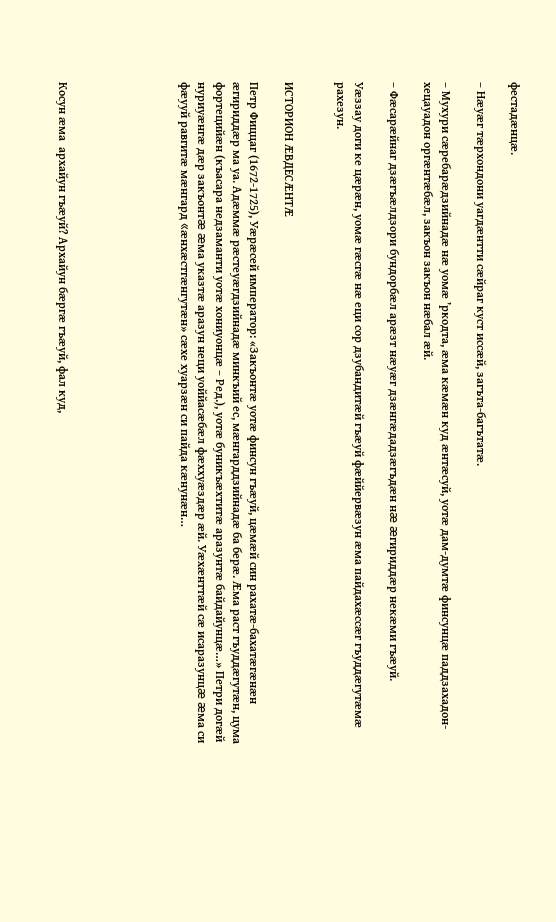фестадæнцæ.

– Нæуæг тæрхондони уагдæнтти сæйраг куст иссæй, загъта-багътатæ.

– Мухури сæребарæдзийнадæ нæ уомæ ’ркодта, æма кæмæн куд æнтæсуй, уотæ дам-думтæ финсунцæ паддзахадон-хецауадон оргæнтæбæл, закъон закъон нæбал æй.

– Фæсарæйнаг дзæгъæлдзори бундорбæл арæзт нæуæг дзæнгæдадзæгъдæн нæ æгириддæр некæми гъæуй.

Уæззау доги ке цæрæн, уомæ гæсгæ нæ еци сор дзубандитæй гъæуй фæййервæзун æма пайдахæссæг гъуддæгутæмæ рахезун.


ИСТОРИОН ÆВДЕСÆНТÆ

Петр Фиццаг (1672-1725), Уæрæсей император: «Закъонтæ уотæ финсун гъæуй, цæмæй син рахатæ-бахатæгæнæн æгириддæр ма уа. Адæммæ рæстеуæгдзийнадæ минкъий ес, мæнгарддзийнадæ ба берæ. Æма раст гъуддæгутæн, цума фортецийæн (къасара недзаманти уотæ хониуонцæ – Ред.), уотæ буникъæхтитæ аразунтæ байдайунцæ…» Петри догæй нуриуæнгæ дæр закъонтæ æма указтæ аразун неци уоййасæбæл фæххуæздæр æй. Уæхæнттæй сæ исаразунцæ æма си фæууй равгитæ мæнгард «æнхæстгæнгутæн» сæхе хуарзæн си пайда кæнунæн…






Косун æма  архайун гъæуй? Архайун бæргæ гъæуй, фал куд,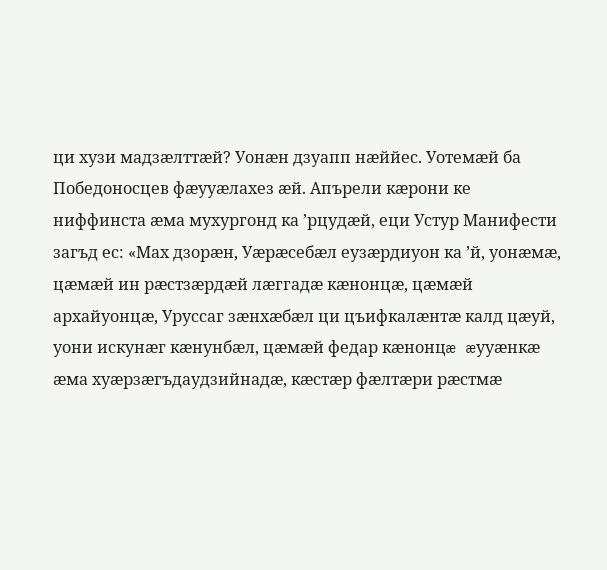ци хузи мадзæлттæй? Уонæн дзуапп нæййес. Уотемæй ба Победоносцев фæууæлахез æй. Апърели кæрони ке ниффинста æма мухургонд ка ’рцудæй, еци Устур Манифести загъд ес: «Мах дзорæн, Уæрæсебæл еузæрдиуон ка ’й, уонæмæ, цæмæй ин рæстзæрдæй лæггадæ кæнонцæ, цæмæй архайуонцæ, Уруссаг зæнхæбæл ци цъифкалæнтæ калд цæуй, уони искунæг кæнунбæл, цæмæй федар кæнонцæ æууæнкæ æма хуæрзæгъдаудзийнадæ, кæстæр фæлтæри рæстмæ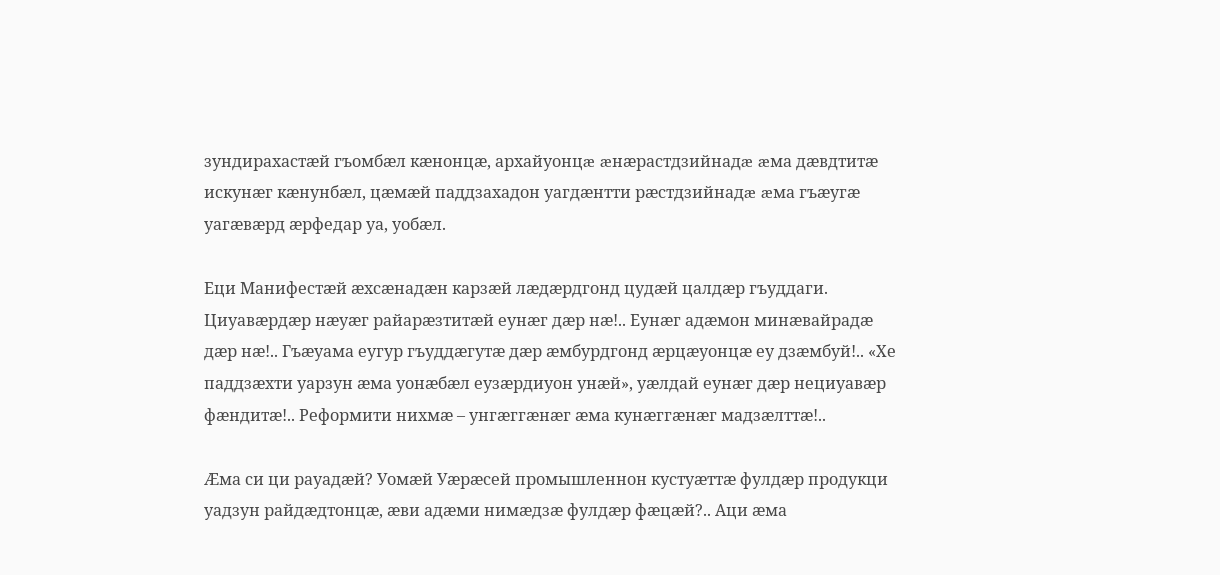зундирахастæй гъомбæл кæнонцæ, архайуонцæ æнæрастдзийнадæ æма дæвдтитæ искунæг кæнунбæл, цæмæй паддзахадон уагдæнтти рæстдзийнадæ æма гъæугæ уагæвæрд æрфедар уа, уобæл.

Еци Манифестæй æхсæнадæн карзæй лæдæрдгонд цудæй цалдæр гъуддаги. Циуавæрдæр нæуæг райарæзтитæй еунæг дæр нæ!.. Еунæг адæмон минæвайрадæ дæр нæ!.. Гъæуама еугур гъуддæгутæ дæр æмбурдгонд æрцæуонцæ еу дзæмбуй!.. «Хе паддзæхти уарзун æма уонæбæл еузæрдиуон унæй», уæлдай еунæг дæр нециуавæр фæндитæ!.. Реформити нихмæ – унгæггæнæг æма кунæггæнæг мадзæлттæ!..

Æма си ци рауадæй? Уомæй Уæрæсей промышленнон кустуæттæ фулдæр продукци уадзун райдæдтонцæ, æви адæми нимæдзæ фулдæр фæцæй?.. Аци æма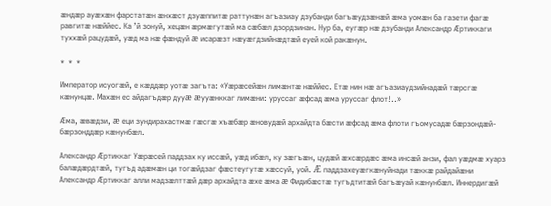æндæр ауæхæн фарстатæн æнхæст дзуæппитæ раттунæн агъазиау дзубанди багъæудзæнæй æма уомæн ба газети фагæ равгитæ нæййес. Ка ’й зонуй, хецæн æрмæгутæй ма сæбæл дзордзинан. Нур ба, еугæр нæ дзубанди Александр Æртиккаги туххæй рацудæй, уæд ма нæ фæндуй æ исарæзт нæуæгдзийнæдтæй еуей кой ракæнун.

*  *  *

Император исуогæй, е кæддæр уотæ загъта: «Уæрæсейæн лимæнтæ нæййес. Етæ нин нæ агъазиаудзийнадæй тæрсгæ кæнунцæ. Махæн ес айдагъдæр дууæ æууæнккаг лимæни: уруссаг æфсад æма уруссаг флот!..»

Æма, æвæдзи, æ еци зундирахастмæ гæсгæ хъæбæр æновудæй архайдта бæсти æфсад æма флоти гъомусадæ бæрзондæй-бæрзонддæр кæнунбæл.

Александр Æртиккаг Уæрæсей паддзах ку иссæй, уæд ибæл, ку зæгъæн, цудæй æхсæрдæс æма инсæй анзи, фал уæдмæ хуарз балæдæрдтæй, тугъд адæмæн ци тогæйдзаг фæстеугутæ хæссуй, уой. Æ паддзахеуæгкæнуйнади тæккæ райдайæни Александр Æртиккаг алли мадзæлттæй дæр архайдта æхе æма æ Фидибæстæ тугъдтитæй багъæуай кæнунбæл. Иннердигæй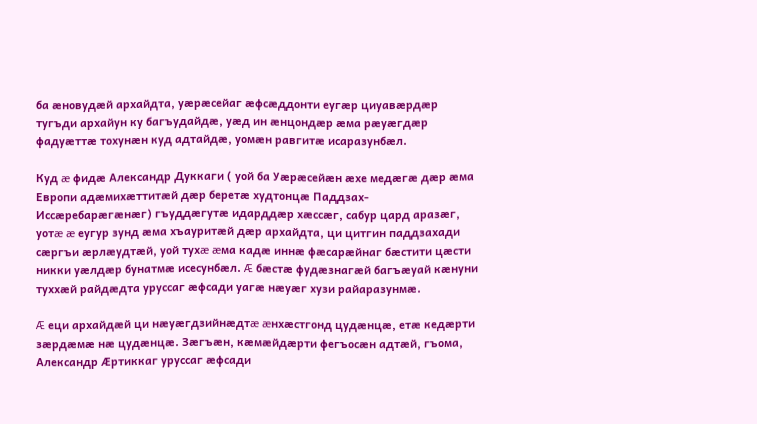ба æновудæй архайдта, уæрæсейаг æфсæддонти еугæр циуавæрдæр тугъди архайун ку багъудайдæ, уæд ин æнцондæр æма рæуæгдæр фадуæттæ тохунæн куд адтайдæ, уомæн равгитæ исаразунбæл.

Куд æ фидæ Александр Дуккаги ( уой ба Уæрæсейæн æхе медæгæ дæр æма  Европи адæмихæттитæй дæр беретæ худтонцæ Паддзах-Иссæребарæгæнæг) гъуддæгутæ идарддæр хæссæг, сабур цард аразæг, уотæ æ еугур зунд æма хъауритæй дæр архайдта, ци цитгин паддзахади сæргъи æрлæудтæй, уой тухæ æма кадæ иннæ фæсарæйнаг бæстити цæсти никки уæлдæр бунатмæ исесунбæл. Æ бæстæ фудæзнагæй багъæуай кæнуни туххæй райдæдта уруссаг æфсади уагæ нæуæг хузи райаразунмæ.

Æ еци архайдæй ци нæуæгдзийнæдтæ æнхæстгонд цудæнцæ, етæ кедæрти зæрдæмæ нæ цудæнцæ. Зæгъæн, кæмæйдæрти фегъосæн адтæй, гъома, Александр Æртиккаг уруссаг æфсади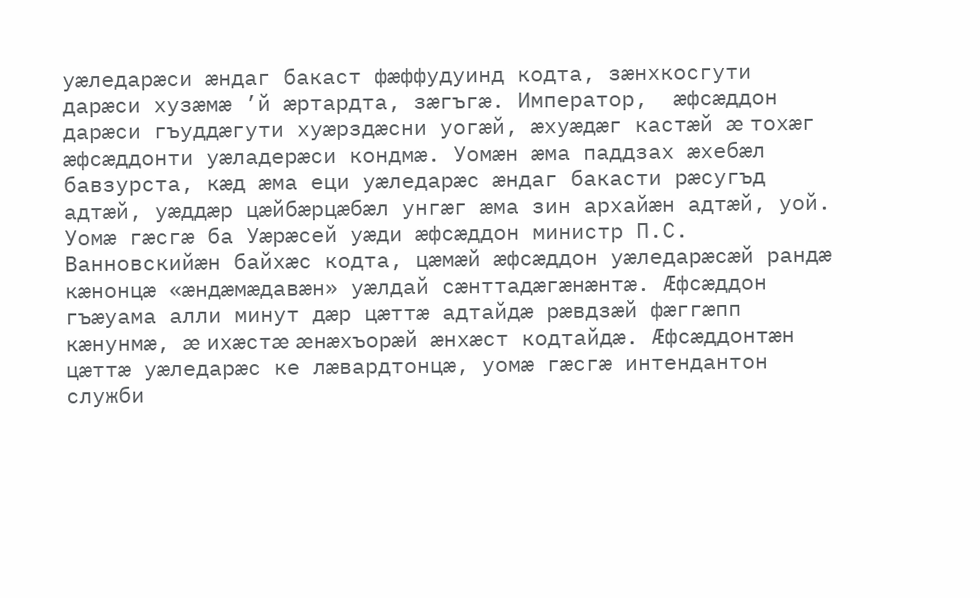уæледарæси æндаг бакаст фæффудуинд кодта, зæнхкосгути дарæси хузæмæ ’й æртардта, зæгъгæ. Император,  æфсæддон дарæси гъуддæгути хуæрздæсни уогæй, æхуæдæг кастæй æ тохæг æфсæддонти уæладерæси кондмæ. Уомæн æма паддзах æхебæл бавзурста, кæд æма еци уæледарæс æндаг бакасти рæсугъд адтæй, уæддæр цæйбæрцæбæл унгæг æма зин архайæн адтæй, уой. Уомæ гæсгæ ба Уæрæсей уæди æфсæддон министр П.С. Ванновскийæн байхæс кодта, цæмæй æфсæддон уæледарæсæй рандæ кæнонцæ «æндæмæдавæн» уæлдай сæнттадæгæнæнтæ. Æфсæддон гъæуама алли минут дæр цæттæ адтайдæ рæвдзæй фæггæпп кæнунмæ, æ ихæстæ æнæхъорæй æнхæст кодтайдæ. Æфсæддонтæн цæттæ уæледарæс ке лæвардтонцæ, уомæ гæсгæ интендантон служби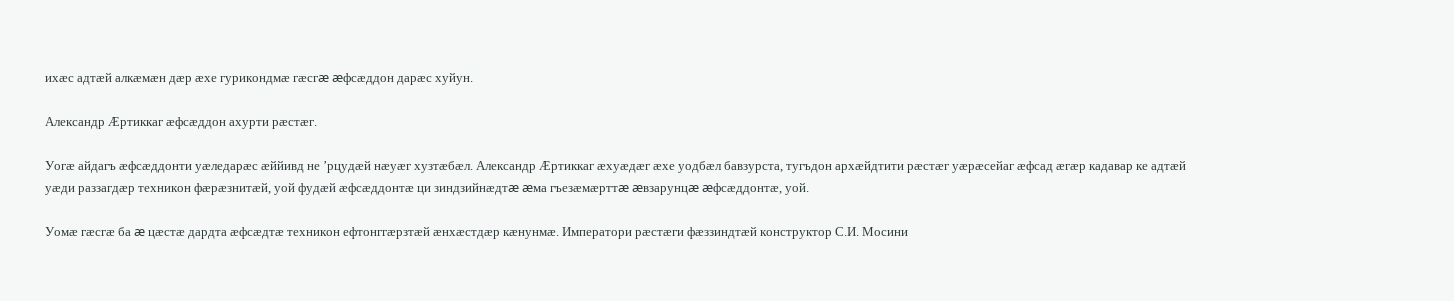ихæс адтæй алкæмæн дæр æхе гурикондмæ гæсгæ æфсæддон дарæс хуйун.

Александр Æртиккаг æфсæддон ахурти рæстæг.

Уогæ айдагъ æфсæддонти уæледарæс æййивд не ’рцудæй нæуæг хузтæбæл. Александр Æртиккаг æхуæдæг æхе уодбæл бавзурста, тугъдон архæйдтити рæстæг уæрæсейаг æфсад æгæр кадавар ке адтæй уæди раззагдæр техникон фæрæзнитæй, уой фудæй æфсæддонтæ ци зиндзийнæдтæ æма гъезæмæрттæ æвзарунцæ æфсæддонтæ, уой.

Уомæ гæсгæ ба æ цæстæ дардта æфсæдтæ техникон ефтонггæрзтæй æнхæстдæр кæнунмæ. Императори рæстæги фæззиндтæй конструктор С.И. Мосини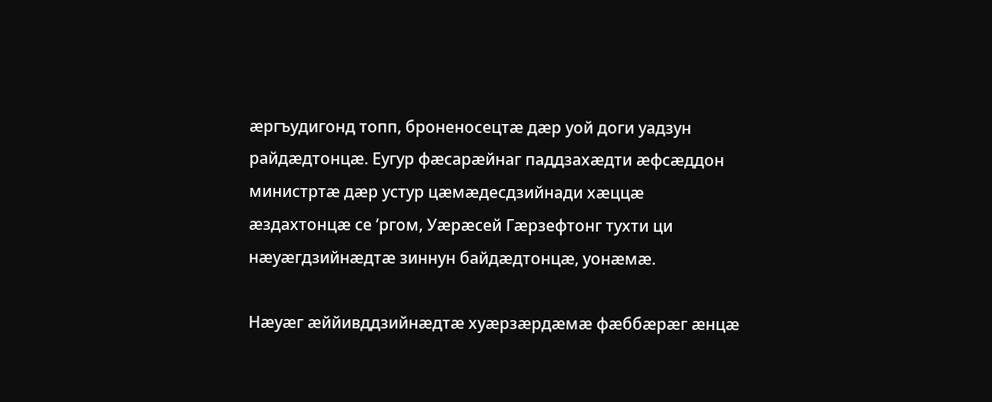æргъудигонд топп, броненосецтæ дæр уой доги уадзун райдæдтонцæ. Еугур фæсарæйнаг паддзахæдти æфсæддон министртæ дæр устур цæмæдесдзийнади хæццæ æздахтонцæ се ’ргом, Уæрæсей Гæрзефтонг тухти ци нæуæгдзийнæдтæ зиннун байдæдтонцæ, уонæмæ.

Нæуæг æййивддзийнæдтæ хуæрзæрдæмæ фæббæрæг æнцæ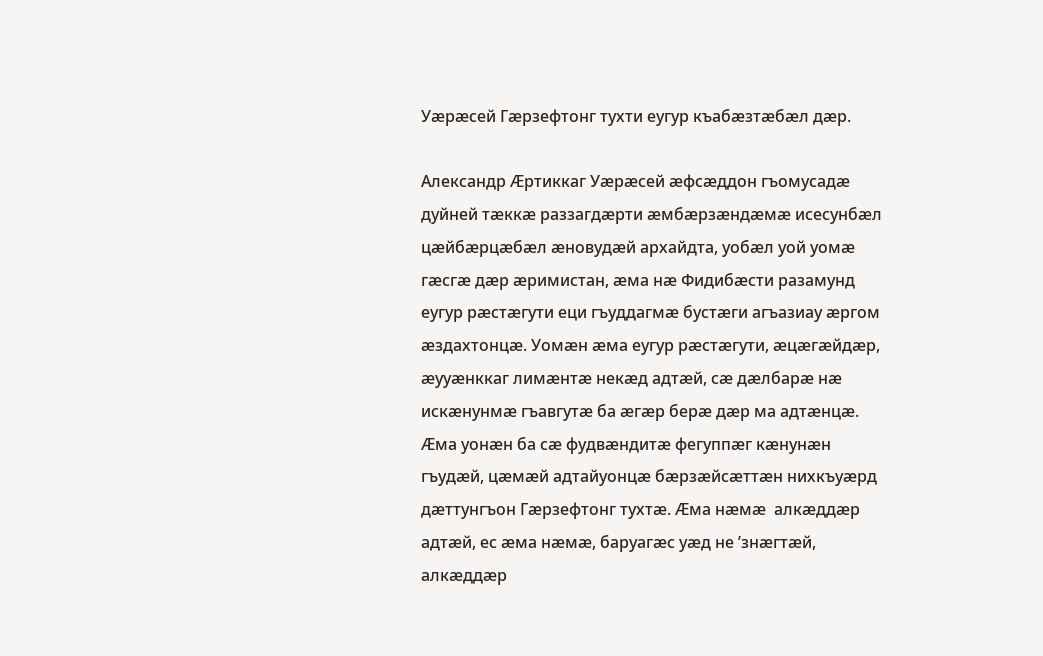Уæрæсей Гæрзефтонг тухти еугур къабæзтæбæл дæр.

Александр Æртиккаг Уæрæсей æфсæддон гъомусадæ дуйней тæккæ раззагдæрти æмбæрзæндæмæ исесунбæл цæйбæрцæбæл æновудæй архайдта, уобæл уой уомæ гæсгæ дæр æримистан, æма нæ Фидибæсти разамунд еугур рæстæгути еци гъуддагмæ бустæги агъазиау æргом æздахтонцæ. Уомæн æма еугур рæстæгути, æцæгæйдæр, æууæнккаг лимæнтæ некæд адтæй, сæ дæлбарæ нæ искæнунмæ гъавгутæ ба æгæр берæ дæр ма адтæнцæ. Æма уонæн ба сæ фудвæндитæ фегуппæг кæнунæн гъудæй, цæмæй адтайуонцæ бæрзæйсæттæн нихкъуæрд дæттунгъон Гæрзефтонг тухтæ. Æма нæмæ  алкæддæр адтæй, ес æма нæмæ, баруагæс уæд не ’знæгтæй, алкæддæр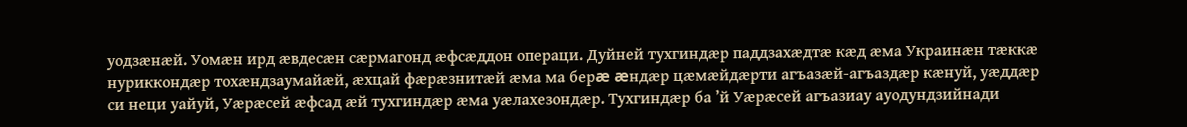уодзæнæй. Уомæн ирд æвдесæн сæрмагонд æфсæддон операци. Дуйней тухгиндæр паддзахæдтæ кæд æма Украинæн тæккæ нуриккондæр тохæндзаумайæй, æхцай фæрæзнитæй æма ма берæ æндæр цæмæйдæрти агъазæй-агъаздæр кæнуй, уæддæр си неци уайуй, Уæрæсей æфсад æй тухгиндæр æма уæлахезондæр. Тухгиндæр ба ’й Уæрæсей агъазиау ауодундзийнади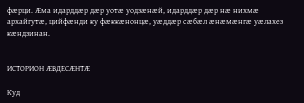фæрци. Æма идарддæр дæр уотæ уодзæнæй, идарддæр дæр нæ нихмæ архайгутæ, цийфæнди ку фæккæнонцæ, уæддæр сæбæл æнæмæнгæ уæлахез кæндзинан.


ИСТОРИОН ÆВДЕСÆНТÆ

Куд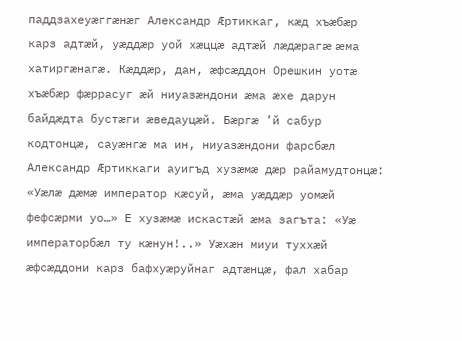паддзахеуæггæнæг Александр Æртиккаг, кæд хъæбæр карз адтæй, уæддæр уой хæццæ адтæй лæдæрагæ æма хатиргæнагæ. Кæддæр, дан, æфсæддон Орешкин уотæ хъæбæр фæррасуг æй ниуазæндони æма æхе дарун байдæдта бустæги æведауцæй. Бæргæ ’й сабур кодтонцæ, сауæнгæ ма ин, ниуазæндони фарсбæл Александр Æртиккаги ауигъд хузæмæ дæр райамудтонцæ: «Уæлæ дæмæ император кæсуй, æма уæддæр уомæй фефсæрми уо…» Е хузæмæ искастæй æма загъта: «Уæ императорбæл ту кæнун!..» Уæхæн миуи туххæй æфсæддони карз бафхуæруйнаг адтæнцæ, фал хабар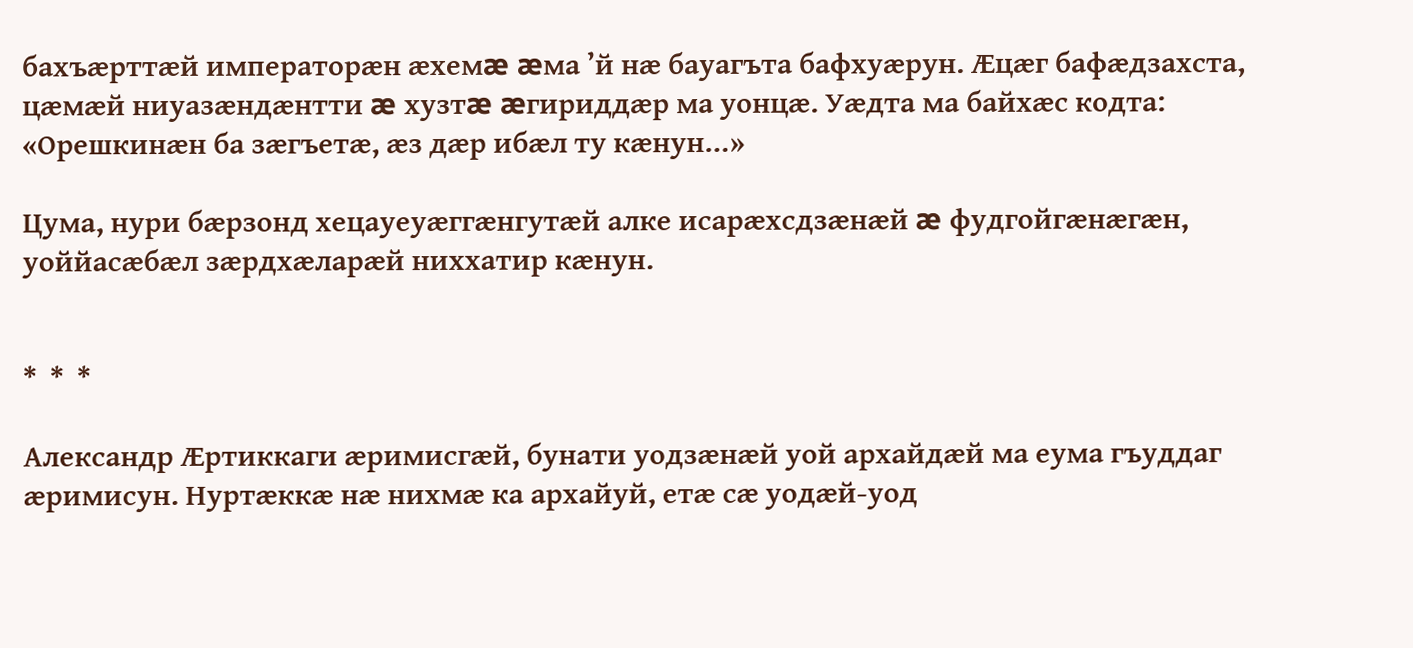бахъæрттæй императорæн æхемæ æма ’й нæ бауагъта бафхуæрун. Æцæг бафæдзахста, цæмæй ниуазæндæнтти æ хузтæ æгириддæр ма уонцæ. Уæдта ма байхæс кодта: «Орешкинæн ба зæгъетæ, æз дæр ибæл ту кæнун…»

Цума, нури бæрзонд хецауеуæггæнгутæй алке исарæхсдзæнæй æ фудгойгæнæгæн, уоййасæбæл зæрдхæларæй ниххатир кæнун.


*  *  *

Александр Æртиккаги æримисгæй, бунати уодзæнæй уой архайдæй ма еума гъуддаг æримисун. Нуртæккæ нæ нихмæ ка архайуй, етæ сæ уодæй-уод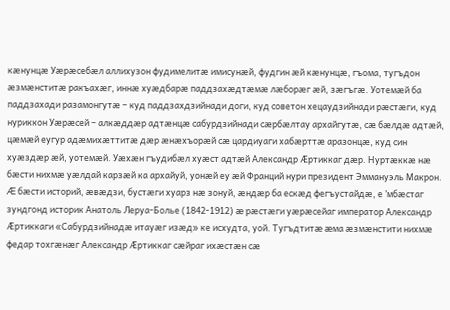кæнунцæ Уæрæсебæл аллихузон фудимелитæ имисунæй, фудгин æй кæнунцæ, гъома, тугъдон æзмæнститæ ракъахæг, иннæ хуæдбарæ паддзахæдтæмæ лæборæг æй, зæгъгæ. Уотемæй ба паддзахади разамонгутæ – куд паддзахдзийнади доги, куд советон хецаудзийнади рæстæги, куд нуриккон Уæрæсей – алкæддæр адтæнцæ сабурдзийнади сæрбæлтау архайгутæ, сæ бæлдæ адтæй, цæмæй еугур адæмихæттитæ дæр æнæхъорæй сæ цардиуаги хабæрттæ аразонцæ, куд син хуæздæр æй, уотемæй. Уæхæн гъудибæл хуæст адтæй Александр Æртиккаг дæр. Нуртæккæ нæ бæсти нихмæ уæлдай карзæй ка архайуй, уонæй еу æй Франций нури президент Эммануэль Макрон. Æ бæсти историй, æвæдзи, бустæги хуарз нæ зонуй, æндæр ба ескæд фегъустайдæ, е ’мбæстаг зундгонд историк Анатоль Леруа-Болье (1842-1912) æ рæстæги уæрæсейаг император Александр Æртиккаги «Сабурдзийнадæ итауæг изæд» ке исхудта, уой. Тугъдтитæ æма æзмæнстити нихмæ федар тохгæнæг Александр Æртиккаг сæйраг ихæстæн сæ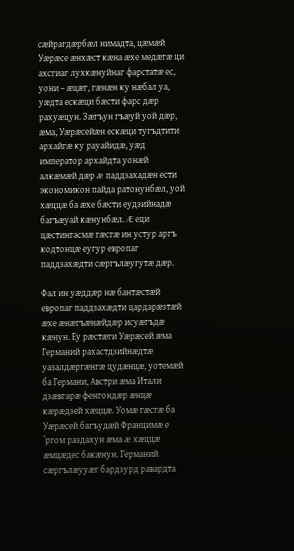сæйрагдæрбæл нимадта, цæмæй Уæрæсе æнхæст кæна æхе медæгæ ци ахсгиаг лухкæнуйнаг фарстатæ ес, уони – æцæг, гæнæн ку нæбал уа, уæдта ескæци бæсти фарс дæр рахуæцун. Зæгъун гъæуй уой дæр, æма, Уæрæсейæн ескæци тугъдтити архайгæ ку рауайидæ, уæд император архайдта уонæй алкæмæй дæр æ паддзахадæн ести экономикон пайда ратонунбæл, уой хæццæ ба æхе бæсти еудзийнадæ багъæуай кæнунбæл. Æ еци цæстингасмæ гæсгæ ин устур аргъ кодтонцæ еугур европаг паддзахæдти сæргълæугутæ дæр.

Фал ин уæддæр нæ бантæстæй европаг паддзахæдти цардарæзтæй æхе æнæгъæнæйдæр исуæгъдæ кæнун. Еу рæстæги Уæрæсей æма Германий рахастдзийнæдтæ уазалдæргæнгæ цудæнцæ, уотемæй ба Германи, Австри æма Итали дзæвгарæ фенгондæр æнцæ кæрæдзей хæццæ. Уомæ гæсгæ ба Уæрæсей багъудæй Францимæ е ’ргом раздахун æма æ хæццæ æмцæдес бакæнун. Германий сæргълæууæг бардзурд равардта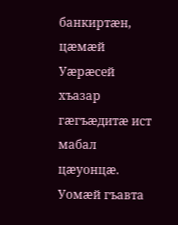банкиртæн, цæмæй Уæрæсей хъазар гæгъæдитæ ист мабал цæуонцæ. Уомæй гъавта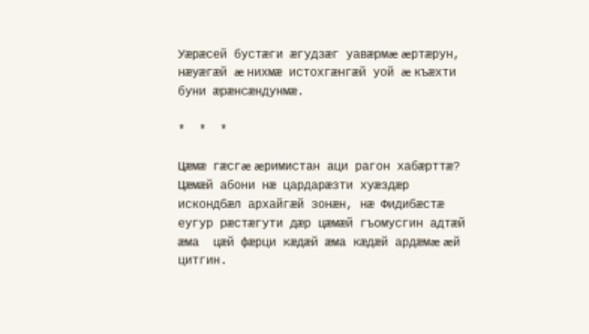Уæрæсей бустæги æгудзæг уавæрмæ æртæрун, нæуæгæй æ нихмæ истохгæнгæй уой æ къæхти буни æрæнсæндунмæ.

*  *  *

Цæмæ гæсгæ æримистан аци рагон хабæрттæ? Цæмæй абони нæ цардарæзти хуæздæр искондбæл архайгæй зонæн, нæ Фидибæстæ еугур рæстæгути дæр цæмæй гъомусгин адтæй æма  цæй фæрци кæдæй æма кæдæй ардæмæ æй цитгин.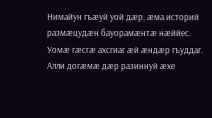Нимайун гъæуй уой дæр, æма историй размæцудæн бауорамæнтæ нæййес. Уомæ гæсгæ ахсгиаг æй æндæр гъуддаг. Алли догæмæ дæр разиннуй æхе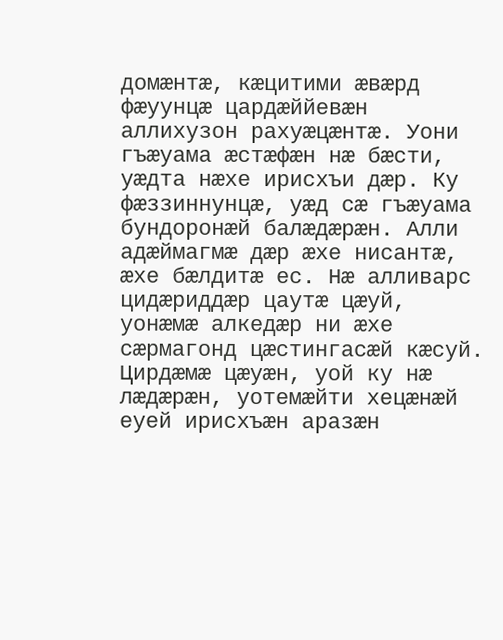домæнтæ, кæцитими æвæрд фæуунцæ цардæййевæн аллихузон рахуæцæнтæ. Уони гъæуама æстæфæн нæ бæсти, уæдта нæхе ирисхъи дæр. Ку фæззиннунцæ, уæд сæ гъæуама бундоронæй балæдæрæн. Алли адæймагмæ дæр æхе нисантæ, æхе бæлдитæ ес. Нæ алливарс цидæриддæр цаутæ цæуй, уонæмæ алкедæр ни æхе сæрмагонд цæстингасæй кæсуй. Цирдæмæ цæуæн, уой ку нæ лæдæрæн, уотемæйти хецæнæй еуей ирисхъæн аразæн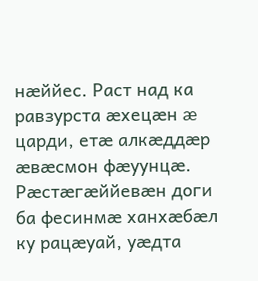нæййес. Раст над ка равзурста æхецæн æ царди, етæ алкæддæр æвæсмон фæуунцæ. Рæстæгæййевæн доги ба фесинмæ ханхæбæл ку рацæуай, уæдта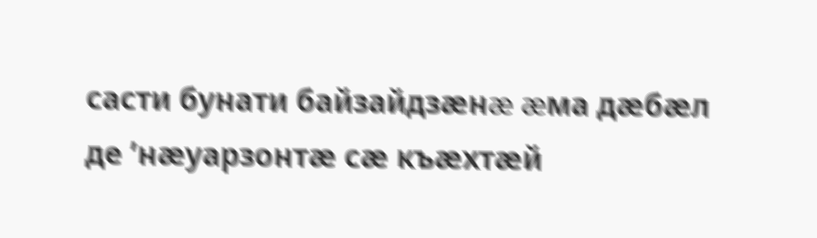састи бунати байзайдзæнæ æма дæбæл де ’нæуарзонтæ сæ къæхтæй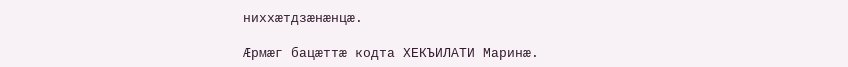ниххæтдзæнæнцæ.

Æрмæг бацæттæ кодта ХЕКЪИЛАТИ Маринæ.